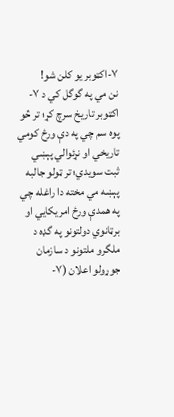۷-اکټوبر یو کلن شو!
نن مي په گوگل کي د ۷-اکټوبر تاریخ سرچ کړ؛ تر څو پوه سم چي په دې ورځ کومي تاریخي او نړئوالي پېښي ثبت سويدي؛ تر ټولو جالبه پېښه مي مخته دا راغله چي په همدې ورځ امریکايي او برټانوي دولتونو په گډه د ملگرو ملتونو د سازمان جوړولو اعلان (۷-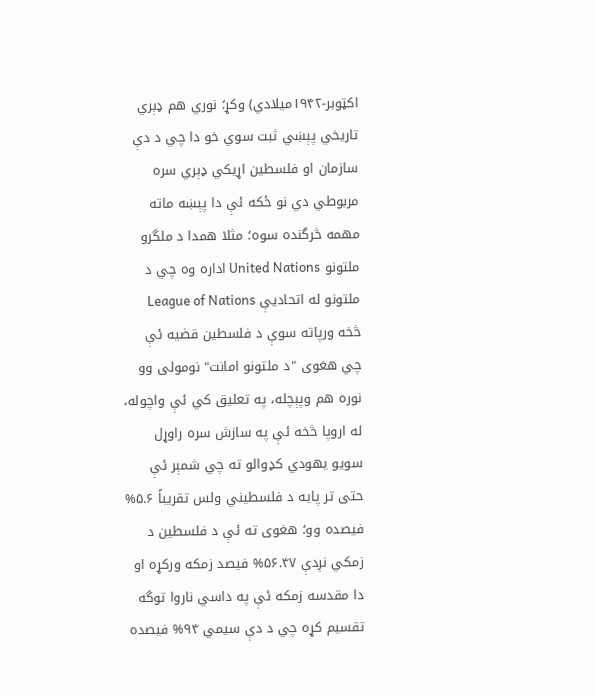اکټوبر-۱۹۴۲میلادي) وکړ؛ نوري هم ډېري تاریخي پېښي ثبت سوي خو دا چي د دې سازمان او فلسطین اړیکي ډېري سره مربوطي دي نو ځکه ئې دا پېښه ماته مهمه څرگنده سوه؛ مثلا همدا د ملگرو ملتونو United Nations اداره وه چي د ملتونو له اتحادیې League of Nations څخه ورپاته سوې د فلسطین قضیه ئې چي هغوی "د ملتونو امانت" نومولی وو نوره هم وپېچله، په تعلیق کي ئې واچوله، له اروپا څخه ئې په سازش سره راوړل سویو یهودي کډوالو ته چي شمېر ئې حتی تر پایه د فلسطیني ولس تقریباً ۵.۶% فیصده وو؛ هغوی ته ئې د فلسطین د زمکي نږدې ۵۶.۴۷% فیصد زمکه ورکړه او دا مقدسه زمکه ئې په داسي ناروا توگه تقسیم کړه چي د دې سیمي ۹۴% فیصده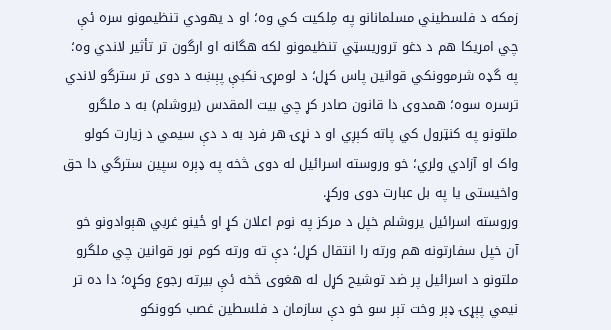زمکه د فلسطیني مسلمانانو په مِلکیت کي وه؛ او د یهودي تنظیمونو سره ئې چي امریکا هم د دغو تروریسټي تنظیمونو لکه هگانه او ارگون تر تأثیر لاندي وه؛ په گډه شرموونکي قوانین پاس کړل؛ د لومړۍ نکبې پېښه د دوی تر سترگو لاندي ترسره سوه؛ همدوی دا قانون صادر کړ چي بیت المقدس (یروشلم) به د ملگرو ملتونو په کنټرول کي پاته کېږي او د نړۍ هر فرد به د دې سیمي د زیارت کولو واک او آزادي ولري؛ خو وروسته اسرائیل له دوی څخه په ډېره سپین سترگي دا حق واخیستی یا په بل عبارت دوی ورکړ.
وروسته اسرائیل یروشلم خپل د مرکز په نوم اعلان کړ او ځینو غربي هېوادونو خو آن خپل سفارتونه هم ورته را انتقال کړل؛ دې ته ورته کوم نور قوانین چي ملگرو ملتونو د اسرائیل پر ضد توشیح کړل له هغوی څخه ئې بیرته رجوع وکړه؛ دا ده تر نیمي پېړۍ ډېر وخت تېر سو خو دې سازمان د فلسطین غصب کوونکو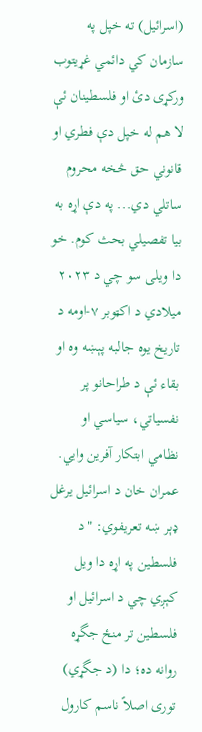(اسرائیل) ته خپل په سازمان کي دائمي غړیتوب ورکړی دئ او فلسطینان ئې لا هم له خپل دې فطري او قانوني حق څخه محروم ساتلي دي... په دې اړه به بیا تفصیلي بحث کوم. خو دا ویلی سو چي د ۲۰۲۳ میلادي د اکټوبر ۷-اومه د تاریخ یوه جالبه پېښه وه او بقاء ئې د طراحانو پر نفسیاتي، سیاسي او نظامي ابتکار آفرین وایي.
عمران خان د اسرائیل یرغل ډېر ښه تعریفوي: "د فلسطین په اړه دا ویل کېږي چي د اسرائیل او فلسطین تر منځ جگړه روانه ده؛ دا (د جگړي) توری اصلاً ناسم کارول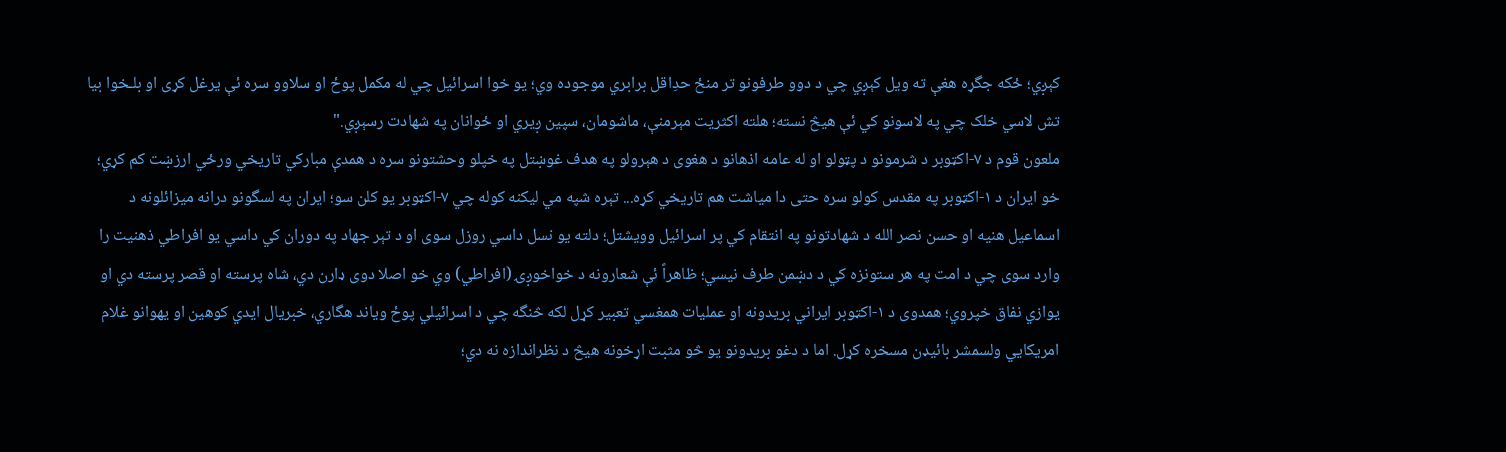کېږي؛ ځکه جگړه هغې ته ویل کېږي چي د دوو طرفونو تر منځ حدِاقل برابري موجوده وي؛ یو خوا اسرائیل چي له مکمل پوځ او سلاوو سره ئې یرغل کړی او بلـخوا بیا تش لاسي خلک چي په لاسونو کي ئې هیڅ نسته؛ هلته اکثریت مېرمنې، ماشومان، سپین ږيري او ځوانان په شهادت رسېږي."
ملعون قوم د ۷-اکټوبر د شرمونو د پټولو او له عامه اذهانو د هغوی د هېرولو په هدف غوښتل په خپلو وحشتونو سره د همدې مبارکي تاریخي ورځي ارزښت کم کړي؛ خو ایران د ۱-اکټوبر په مقدس کولو سره حتی دا میاشت هم تاریخي کړه... تېره شپه مي لیکنه کوله چي ۷-اکټوبر یو کلن سو؛ ایران په لسگونو درانه میزائلونه د اسماعیل هنیه او حسن نصر الله د شهادتونو په انتقام کي پر اسرائیل وویشتل؛ دلته یو نسل داسي روزل سوی او د تېر جهاد په دوران کي داسي یو افراطي ذهنیت را وارد سوی چي د امت په هر ستونزه کي د دښمن طرف نیسي؛ ظاهراً ئې شعارونه د خواخوږۍ (افراطي) وي خو اصلا دوی ډارن دي، شاه پرسته او قصر پرسته دي او یوازي نفاق خپروي؛ همدوی د ۱-اکټوبر ایراني بریدونه او عملیات همغسي تعبیر کړل لکه څنگه چي د اسرائیلي پوځ ویاند هگاري، خبریال ایدي کوهین او یهوانو غلام امریکایي ولسمشر بائیډن مسخره کړل. اما د دغو بریدونو یو څو مثبت اړخونه هیڅ د نظراندازه نه دي؛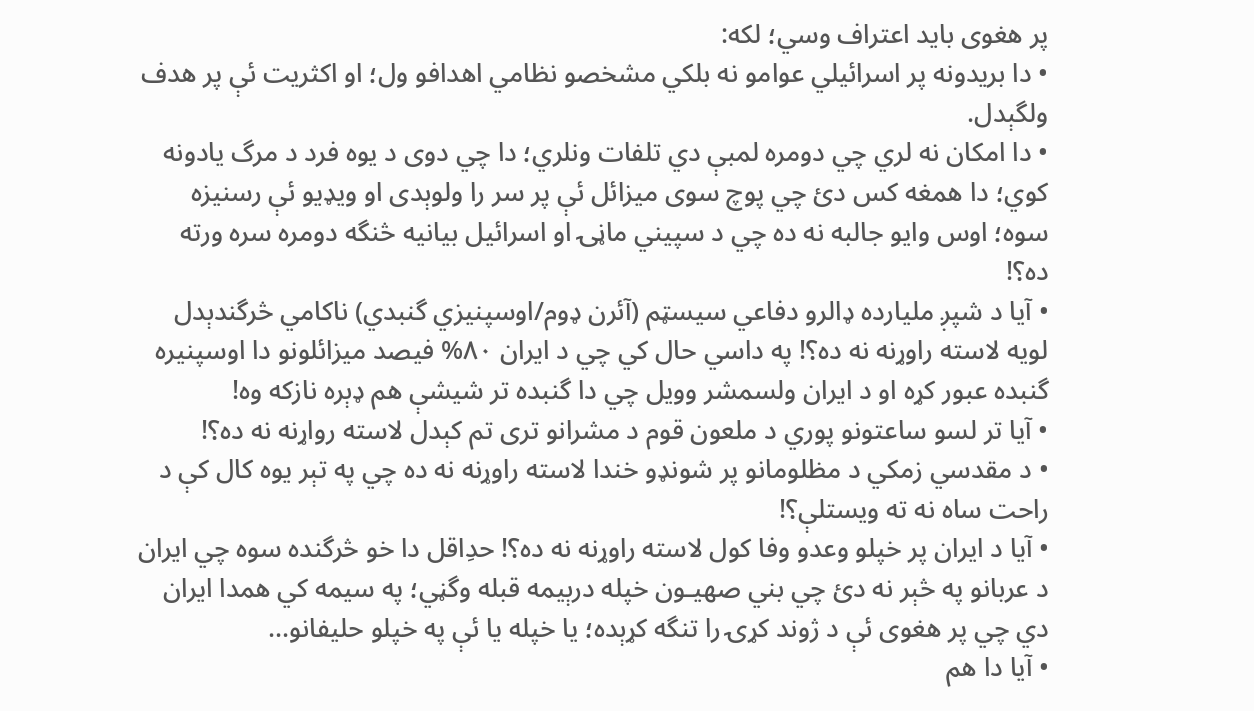پر هغوی باید اعتراف وسي؛ لکه:
• دا بریدونه پر اسرائیلي عوامو نه بلکي مشخصو نظامي اهدافو ول؛ او اکثریت ئې پر هدف ولگېدل.
• دا امکان نه لري چي دومره لمبې دي تلفات ونلري؛ دا چي دوی د یوه فرد د مرگ یادونه کوي؛ دا همغه کس دئ چي پوچ سوی میزائل ئې پر سر را ولوېدی او ویډیو ئې رسنیزه سوه؛ اوس وایو جالبه نه ده چي د سپیني ماڼۍ او اسرائیل بیانیه څنگه دومره سره ورته ده؟!
• آیا د شپږ ملیارده ډالرو دفاعي سیسټم (آئرن ډوم/اوسپنیزي گنبدي) ناکامي څرگندېدل لویه لاسته راوړنه نه ده؟! په داسي حال کي چي د ایران ۸۰% فیصد میزائلونو دا اوسپنیره گنبده عبور کړه او د ایران ولسمشر وویل چي دا گنبده تر شیشې هم ډېره نازکه وه!
• آیا تر لسو ساعتونو پوري د ملعون قوم د مشرانو تری تم کېدل لاسته رواړنه نه ده؟!
• د مقدسي زمکي د مظلومانو پر شونډو خندا لاسته راوړنه نه ده چي په تېر يوه کال کې د راحت ساه نه ته ویستلې؟!
• آیا د ایران پر خپلو وعدو وفا کول لاسته راوړنه نه ده؟! حدِاقل دا خو څرگنده سوه چي ایران د عربانو په څېر نه دئ چي بني صهیـون خپله درېیمه قبله وگڼي؛ په سیمه کي همدا ایران دي چي پر هغوی ئې د ژوند کړۍ را تنگه کړېده؛ یا خپله یا ئې په خپلو حلیفانو...
• آیا دا هم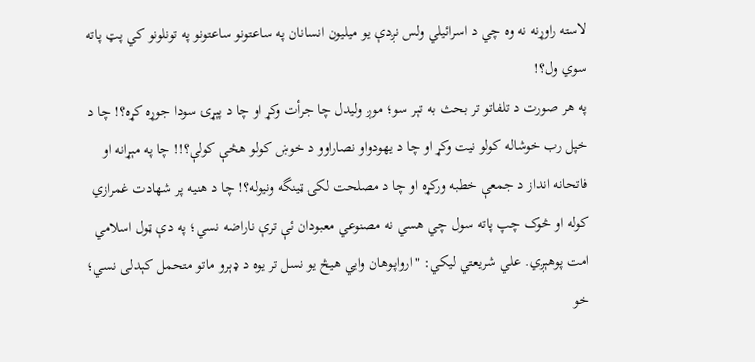لاسته راوړنه نه وه چي د اسرائیلي ولس نږدې یو میلیون انسانان په ساعتونو ساعتونو په تونلونو کي پټ پاته سوي ول؟!
په هر صورت د تلفاتو تر بحث به تېر سو؛ موږ ولیدل چا جرأت وکړ او چا د پېړۍ سودا جوړه کړه؟! چا د خپل رب خوشاله کولو نیت وکړ او چا د یهودواو نصاراوو د خوښ کولو هڅې کولې؟!! چا په مېړانه او فاتحانه انداز د جمعې خطبه ورکړه او چا د مصلحت لکۍ ټینگه ونیوله؟! چا د هنیه پر شهادت غمرازي کوله او څوک چپ پاته سول چي هسي نه مصنوعي معبودان ئې ترې ناراضه نسي؛ په دې ټول اسلامي امت پوهېږي. علي شریعتي لیکي: "ارواپـوهان وایي هیڅ یو نسل تر یوه د ډېرو ماتو متحمل کېدلی نسي؛ خو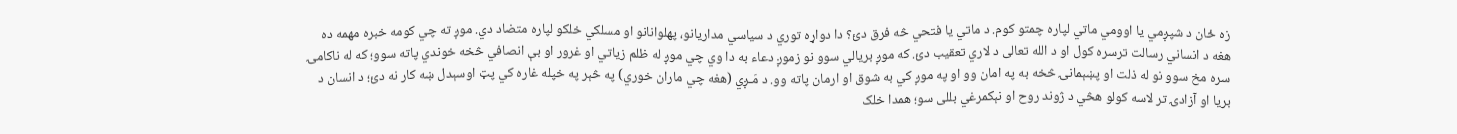زه ځان د شپږمي یا اوومي ماتي لپاره چمتو کوم. د ماتي یا فتحي څه فرق دئ؟ دا دواړه توري د سیاسي مداریانو، پهلوانانو او مسلکي خلکو لپاره متضاد دي. موږ ته چي کومه خبره مهمه ده هغه د انساني رسالت ترسره کول او د الله تعالی د لاري تعقیب دئ. که موږ بریالي سوو نو زموږ دعاء به دا وي چي موږ له ظلم زیاتي او غرور او بې انصافي څخه خوندي پاته سوو؛ که له ناکامۍ سره مخ سوو نو له ذلت او پښېمانۍ څخه به په امان وو او په موږ کي به شوق او ارمان پاته وو. د مَـږي (هغه چي ماران خوري) په څېر په خپله غاره کي پټ اوسېدل ښه کار نه دئ؛ د انسان د بریا او آزادۍ تر لاسه کولو هڅي د ژوند روح او نېکمرغي بللی سو؛ همدا خلک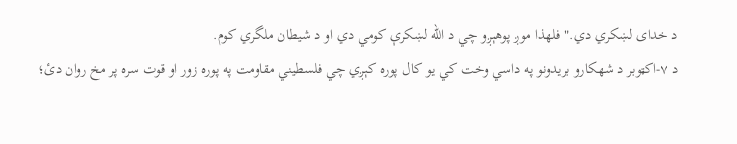د خدای لښکري دي." فلهذا موږ پوهېږو چي د الله لښکرې کومي دي او د شیطان ملگري کوم.
د ۷-اکټوبر د شهکارو بریدونو په داسي وخت کي یو کال پوره کېږي چي فلسطیني مقاومت په پوره زور او قوت سره پر مخ روان دئ؛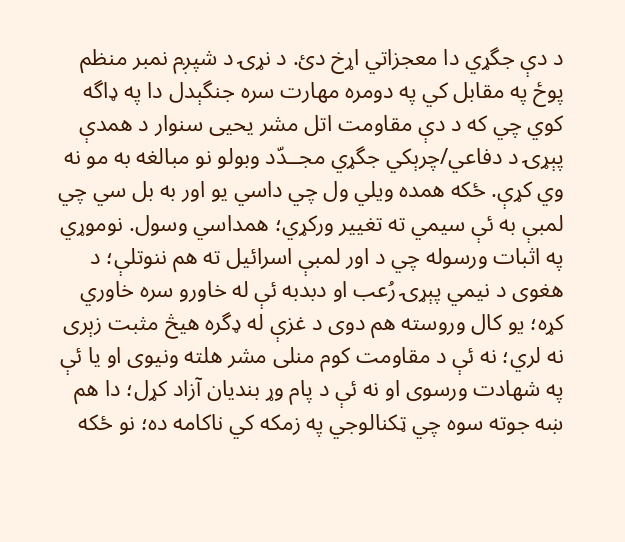د دې جگړي دا معجزاتي اړخ دئ. د نړۍ د شپږم نمبر منظم پوځ په مقابل کي په دومره مهارت سره جنگېدل دا په ډاگه کوي چي که د دې مقاومت اتل مشر یحیی سنوار د همدې پېړۍ د دفاعي/چرېکي جگړي مجــدّد وبولو نو مبالغه به مو نه وي کړې. ځکه همده ویلي ول چي داسي یو اور به بل سي چي لمبې به ئې سیمي ته تغییر ورکړي؛ همداسي وسول. نوموړي په اثبات ورسوله چي د اور لمبې اسرائیل ته هم ننوتلې؛ د هغوی د نیمي پېړۍ رُعب او دبدبه ئې له خاورو سره خاوري کړه؛ یو کال وروسته هم دوی د غزې له ډگره هیڅ مثبت زېری نه لري؛ نه ئې د مقاومت کوم منلی مشر هلته ونیوی او یا ئې په شهادت ورسوی او نه ئې د پام وړ بندیان آزاد کړل؛ دا هم ښه جوته سوه چي ټکنالوجي په زمکه کي ناکامه ده؛ نو ځکه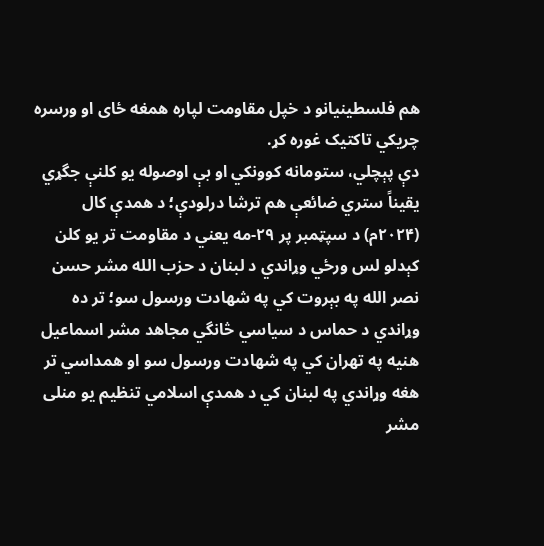هم فلسطینیانو د خپل مقاومت لپاره همغه ځای او ورسره چریکي تاکتیک غوره کړ.
دې پېچلي، ستومانه کوونکي او بې اوصوله یو کلنې جگړي یقیناً ستري ضائعې هم ترشا درلودې؛ د همدې کال (۲۰۲۴م) د سپټمبر پر ۲۹-مه یعني د مقاومت تر یو کلن کېدلو لس ورځي وړاندي د لبنان د حزب الله مشر حسن نصر الله په بېروت کي په شهادت ورسول سو؛ تر ده وړاندي د حماس د سیاسي څانگي مجاهد مشر اسماعیل هنیه په تهران کي په شهادت ورسول سو او همداسي تر هغه وړاندي په لبنان کي د همدې اسلامي تنظیم یو منلی مشر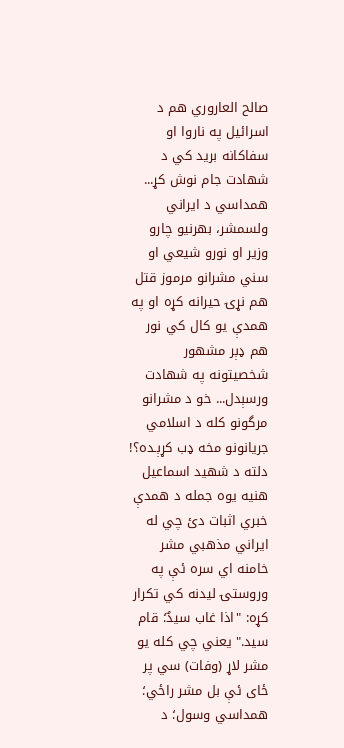صالح العاروري هم د اسرائیل په ناروا او سفاکانه بريد کي د شهادت جام نوش کړ... همداسي د ایراني ولسمشر، بهرنیو چارو وزیر او نورو شیعي او سني مشرانو مرموز قتل هم نړۍ حیرانه کړه او په همدې یو کال کي نور هم ډېر مشهور شخصیتونه په شهادت ورسېدل... خو د مشرانو مرگونو کله د اسلامي جریانونو مخه ډب کړېـده؟! دلته د شهید اسماعیل هنیه یوه جمله د همدې خبري اثبات دئ چي له ایراني مذهبي مشر خامنه اي سره ئې په وروستۍ لیدنه کي تکرار کړه: "اذا غاب سیدٌ؛ قام سید." یعني چي کله یو مشر لاړ (وفات) سي پر ځای ئې بل مشر راځي؛ همداسي وسول؛ د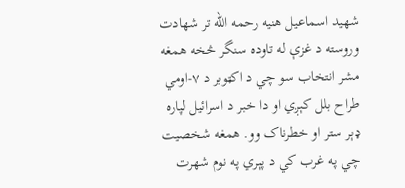شهید اسماعیل هنیه رحمه الله تر شهادت وروسته د غزې له تاوده سنگر څخه همغه مشر انتخاب سو چي د اکټوبر د ۷-اومي طراح بلل کېږي او دا خبر د اسرائیل لپاره ډېر ستر او خطرناک وو. همغه شخصیت چي په غرب کي د پېري په نوم شهرت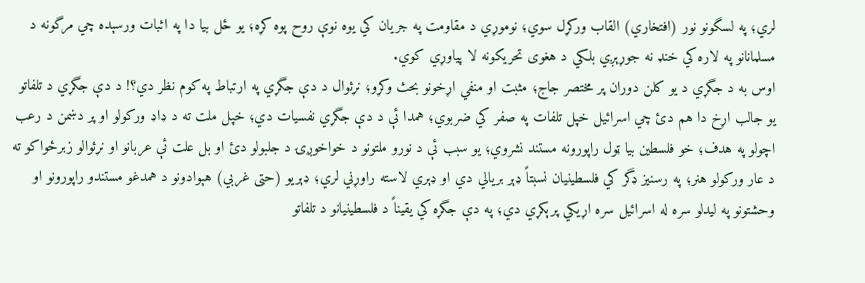لري؛ په لسگونو نور (افتخاري) القاب ورکړل سوي؛ نوموړي د مقاومت په جریان کي یوه نوې روح پوه کړه؛ یو ځل بیا دا په اثبات ورسېده چي مرگونه د مسلمانانو په لاره کي خنډ نه جوړېږي بلکي د هغوی تحریکونه لا پیاوړي کوي.
اوس به د جگړي د یو کلن دوران پر مختصر جاج؛ مثبت او منفي اړخونو بحث وکړو؛ نړئوال د دې جگړي په ارتباط په کوم نظر دي؟! د دې جگړي د تلفاتو یو جالب اړخ دا هم دئ چي اسرائیل خپل تلفات په صفر کي ضربوي؛ همدا ئې د دې جگړي نفسیات دي؛ خپل ملت ته د ډاډ ورکولو او پر دښمن د رعب اچولو په هدف؛ خو فلسطین بیا ټول راپورونه مستند نشروي؛ یو سبب ئې د نورو ملتونو د خواخوږۍ د جلبولو دئ او بل علت ئې عربانو او نړئوالو زبرځواکو ته د عار ورکولو هنر؛ په رسنیز ډگر کي فلسطینیان نسبتاً ډېر بریالي دي او ډېري لاسته راوړني لري؛ ډېریو (حتی غربي) هېوادونو د همدغو مستندو راپورونو او وحشتونو په لیدلو سره له اسرائیل سره اړیکي پرېکړي دي؛ په دې جگړه کي یقیناً د فلسطینیانو د تلفاتو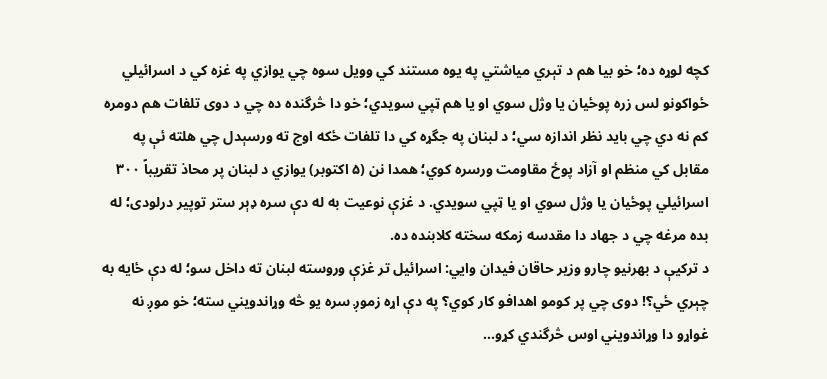کچه لوړه ده؛ خو بیا هم د تېري میاشتي په یوه مستند کي وویل سوه چي یوازي په غزه کي د اسرائیلي ځواکونو لس زره پوځیان یا وژل سوي او یا هم ټپي سويدي؛ خو دا څرگنده ده چي د دوی تلفات هم دومره کم نه دي چي باید نظر اندازه سي؛ د لبنان په جگړه کي دا تلفات ځکه اوج ته ورسېدل چي هلته ئې په مقابل کي منظم او آزاد پوځ مقاومت ورسره کوي؛ همدا نن (۵ اکتوبر) یوازي د لبنان پر محاذ تقریباً ۳۰۰ اسرائیلي پوځیان یا وژل سوي او یا ټپي سويدي. د غزې نوعیت به له دې سره ډېر ستر توپیر درلودی؛ له بده مرغه چي د جهاد دا مقدسه زمکه سخته کلابنده ده.
د ترکیې د بهرنیو چارو وزیر حاقان فیدان وایي: اسرائیل تر غزې وروسته لبنان ته داخل سو؛ له دې ځایه به چېري ځي؟! دوی چي پر کومو اهدافو کار کوي؟ په دې اړه زموږ سره یو څه وړاندویني سته؛ خو موږ نه غواړو دا وړاندویني اوس څرگندي کړو...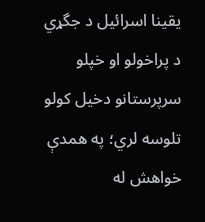یقینا اسرائیل د جگړي د پراخولو او خپلو سرپرستانو دخیل کولو تلوسه لري؛ په همدې خواهش له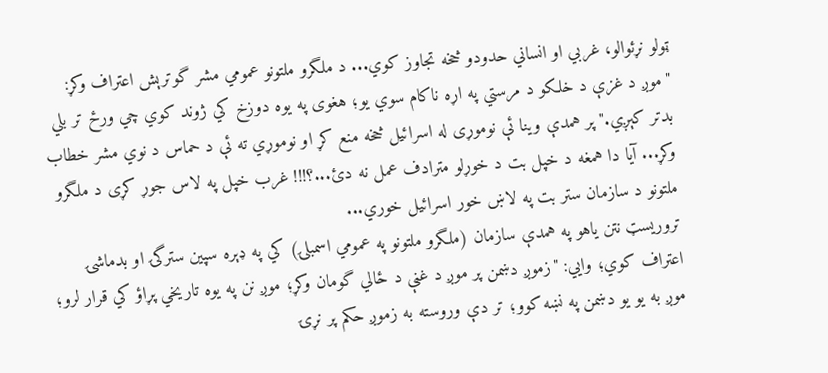ټولو نړئوالو، غربي او انساني حدودو څخه تجاوز کوي... د ملگرو ملتونو عمومي مشر گوترېش اعتراف وکړ: "موږ د غزې د خلکو د مرستي په اړه ناکام سوي یو؛ هغوی په یوه دوزخ کي ژوند کوي چي ورځ تر بلي بدتر کېږي." پر همدې وینا ئې نوموړی له اسرائیل څخه منع کړ او نوموړي ته ئې د حماس د نوي مشر خطاب وکړ... آیا دا همغه د خپل بت د خوړلو مترادف عمل نه دئ...؟!!! غرب خپل په لاس جوړ کړی د ملگرو ملتونو د سازمان ستر بت په لاښ خور اسرائیل خوري...
تروریسټ نتن یاهو په همدې سازمان (ملگرو ملتونو په عمومي اسمبلۍ) کي په ډېره سپین سترگۍ او بدماشۍ اعتراف کوي؛ وایي: "زموږ دښمن پر موږ د غڼې د ځالي گومان وکړ؛ موږ نن په یوه تاریخي پړاؤ کي قرار لرو؛ موږ به یو یو دښمن په نښه کوو؛ تر دې وروسته به زموږ حکم پر نړۍ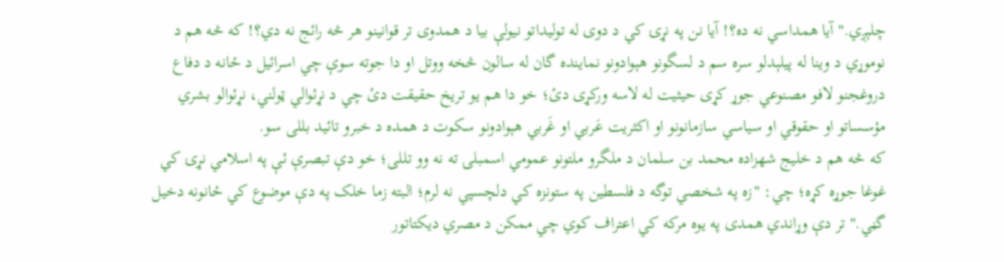چلېږي." آیا همداسي نه ده؟! آیا نن په نړۍ کي د دوی له تولیداتو نیولې بیا د همدوی تر قوانینو هر څه رائج نه دي؟! که څه هم د نوموړي د وینا له پیلېدلو سره سم د لسگونو هېوادونو نماینده گان له سالون څخه ووتل او دا جوته سوې چي اسرائیل د ځانه د دفاع دروغجنو لافو مصنوعي جوړ کړی حیثیت له لاسه ورکړی دئ؛ خو دا هم یو تریخ حقیقت دئ چي د نړئوالي ټولني، نړئوالو بشري مؤسساتو او حقوقي او سیاسي سازمانونو او اکثریت عَربي او غَربي هېوادونو سکوت د همده د خبرو تائید بللی سو.
که څه هم د خلیج شهزاده محمد بن سلمان د ملگرو ملتونو عمومي اسمبلۍ ته نه وو تللی؛ خو دې تبصرې ئې په اسلامي نړۍ کي غوغا جوړه کړه؛ چي: "زه په شخصي توگه د فلسطین په ستونزه کي دلچسپي نه لرم؛ البته زما خلک په دې موضوع کي ځانونه دخیل گڼي." تر دې وړاندي همدی په یوه مرکه کي اعتراف کوي چي ممکن د مصري دیکتاتور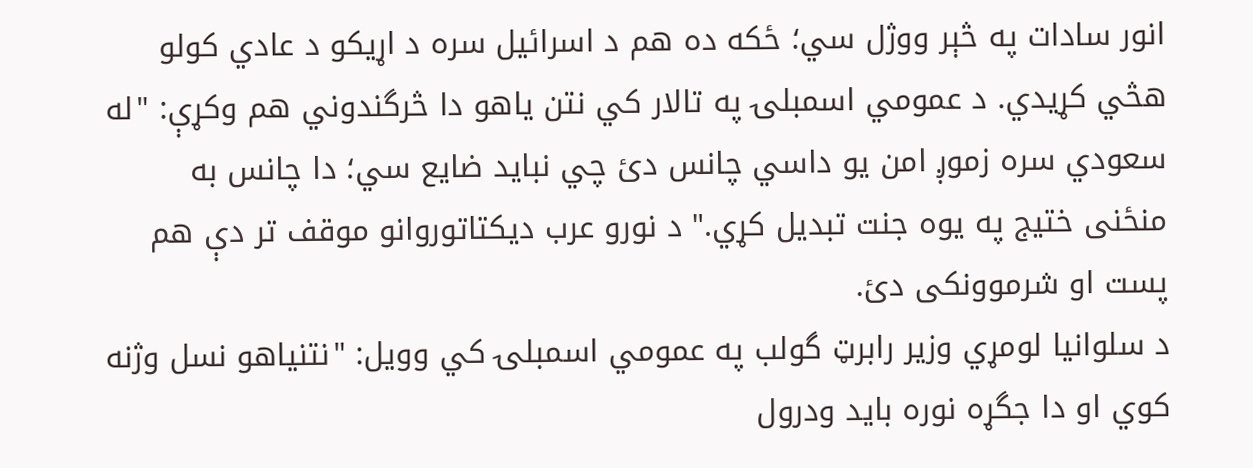انور سادات په څېر ووژل سي؛ ځکه ده هم د اسرائیل سره د اړیکو د عادي کولو هڅي کړيدي. د عمومي اسمبلۍ په تالار کي نتن یاهو دا څرگندوني هم وکړې: "له سعودي سره زموږ امن یو داسي چانس دئ چي نباید ضایع سي؛ دا چانس به منځنی ختیج په یوه جنت تبدیل کړي." د نورو عرب دیکتاتوروانو موقف تر دې هم پست او شرموونکی دئ.
د سلوانیا لومړي وزیر رابرټ گولب په عمومي اسمبلۍ کي وویل: "نتنیاهو نسل وژنه کوي او دا جگړه نوره باید ودرول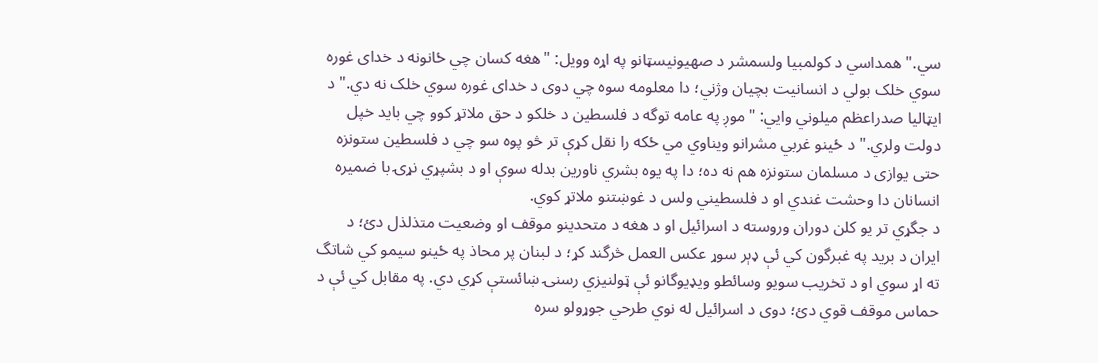سي." همداسي د کولمبیا ولسمشر د صهیونیسټانو په اړه وویل: "هغه کسان چي ځانونه د خدای غوره سوي خلک بولي د انسانیت بچیان وژني؛ دا معلومه سوه چي دوی د خدای غوره سوي خلک نه دي." د ایټالیا صدراعظم میلوني وایي: "موږ په عامه توگه د فلسطین د خلکو د حق ملاتړ کوو چي باید خپل دولت ولري." د ځینو غربي مشرانو ویناوي مي ځکه را نقل کړې تر څو پوه سو چي د فلسطین ستونزه حتی یوازی د مسلمان ستونزه هم نه ده؛ دا په یوه بشري ناورین بدله سوې او د بشپړي نړۍ با ضمیره انسانان دا وحشت غندي او د فلسطیني ولس د غوښتنو ملاتړ کوي.
د جگړي تر یو کلن دوران وروسته د اسرائیل او د هغه د متحدینو موقف او وضعیت متذلذل دئ؛ د ایران د برید په غبرگون کي ئې ډېر سوړ عکس العمل څرگند کړ؛ د لبنان پر محاذ په ځینو سیمو کي شاتگ ته اړ سوي او د تخریب سویو وسائطو ویډیوگانو ئې ټولنیزي رسنۍ ښائستې کړي دي. په مقابل کي ئې د حماس موقف قوي دئ؛ دوی د اسرائیل له نوي طرحي جوړولو سره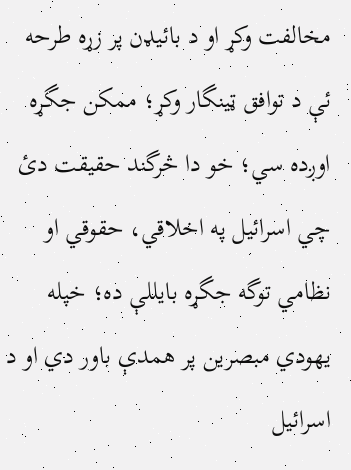مخالفت وکړ او د بائیډن پر زړه طرحه ئې د توافق ټینگار وکړ؛ ممکن جگړه اوږده سي؛ خو دا څرگند حقیقت دئ چي اسرائیل په اخلاقي، حقوقي او نظامي توگه جگړه بایللې ده؛ خپله یهودي مبصرین پر همدې باور دي او د اسرائیل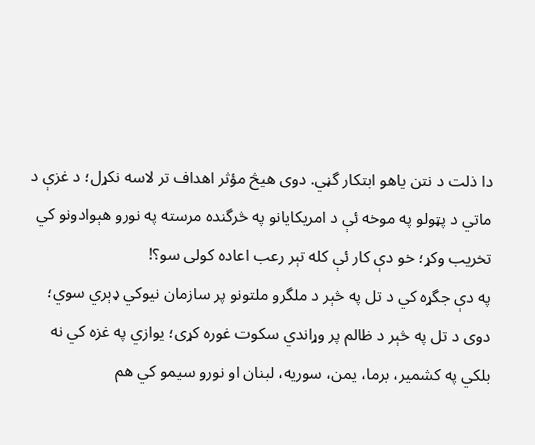دا ذلت د نتن یاهو ابتکار گڼي. دوی هیڅ مؤثر اهداف تر لاسه نکړل؛ د غزې د ماتي د پټولو په موخه ئې د امریکایانو په څرگنده مرسته په نورو هېوادونو کي تخریب وکړ؛ خو دې کار ئې کله تېر رعب اعاده کولی سو؟!
په دې جگړه کي د تل په څېر د ملگرو ملتونو پر سازمان نیوکي ډېري سوي؛ دوی د تل په څېر د ظالم پر وړاندي سکوت غوره کړی؛ یوازي په غزه کي نه بلکي په کشمیر، برما، یمن، سوریه، لبنان او نورو سیمو کي هم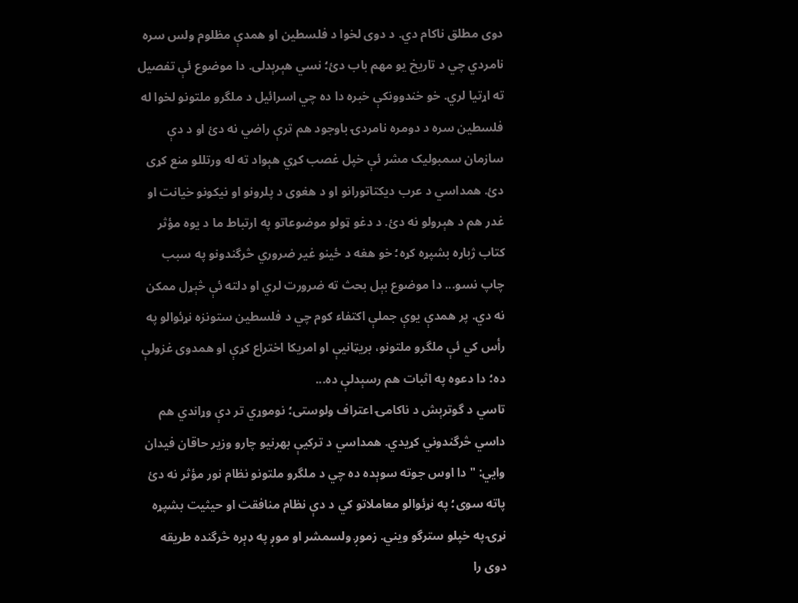دوی مطلق ناکام دي. د دوی لخوا د فلسطین او همدې مظلوم ولس سره نامردي چي د تاریخ یو مهم باب دئ؛ نسي هېرېدلی. دا موضوع ئې تفصیل ته اړتیا لري. خو خندوونکې خبره دا ده چي اسرائیل د ملگرو ملتونو لخوا له فلسطین سره د دومره نامردۍ باوجود هم ترې راضي نه دئ او د دې سازمان سمبولیک مشر ئې خپل غصب کړي هېواد ته له ورتللو منع کړی دئ. همداسي د عرب دیکتاتورانو او د هغوی د پلرونو او نیکونو خیانت او غدر هم د هېرولو نه دئ. د دغو ټولو موضوعاتو په ارتباط ما د یوه مؤثر کتاب ژباړه بشپړه کړه؛ خو هغه د ځینو غیر ضروري څرگندونو په سبب چاپ نسو... دا موضوع بېل بحث ته ضرورت لري او دلته ئې څېړل ممکن نه دي. پر همدې یوې جملې اکتفاء کوم چي د فلسطین ستونزه نړئوالو په رأس کي ئې ملگرو ملتونو، بريټانیې او امریکا اختراع کړې او همدوی غزولې ده؛ دا دعوه په اثبات هم رسېدلې ده...
تاسي د گوترېش د ناکامۍ اعتراف ولوستی؛ نوموړي تر دې وړاندي هم داسي څرگندوني کړيدي. همداسي د ترکیې بهرنیو چارو وزیر حاقان فیدان وایي: "دا اوس جوته سوېده ده چي د ملگرو ملتونو نظام نور مؤثر نه دئ پاته سوی؛ په نړئوالو معاملاتو کي د دې نظام منافقت او حیثیت بشپړه نړۍ په خپلو سترگو ویني. زموږ ولسمشر او موږ په ډېره څرگنده طریقه دوی را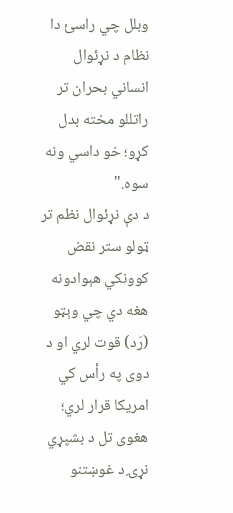وبلل چي راسئ دا نظام د نړئوال انساني بحران تر راتللو مخته بدل کړو؛ خو داسي ونه سوه."
د دې نړئوال نظم تر ټولو ستر نقض کوونکي هېوادونه هغه دي چي وېټو (رَد) قوت لري او د دوی په رأس کي امریکا قرار لري؛ هغوی تل د بشپړي نړۍ د غوښتنو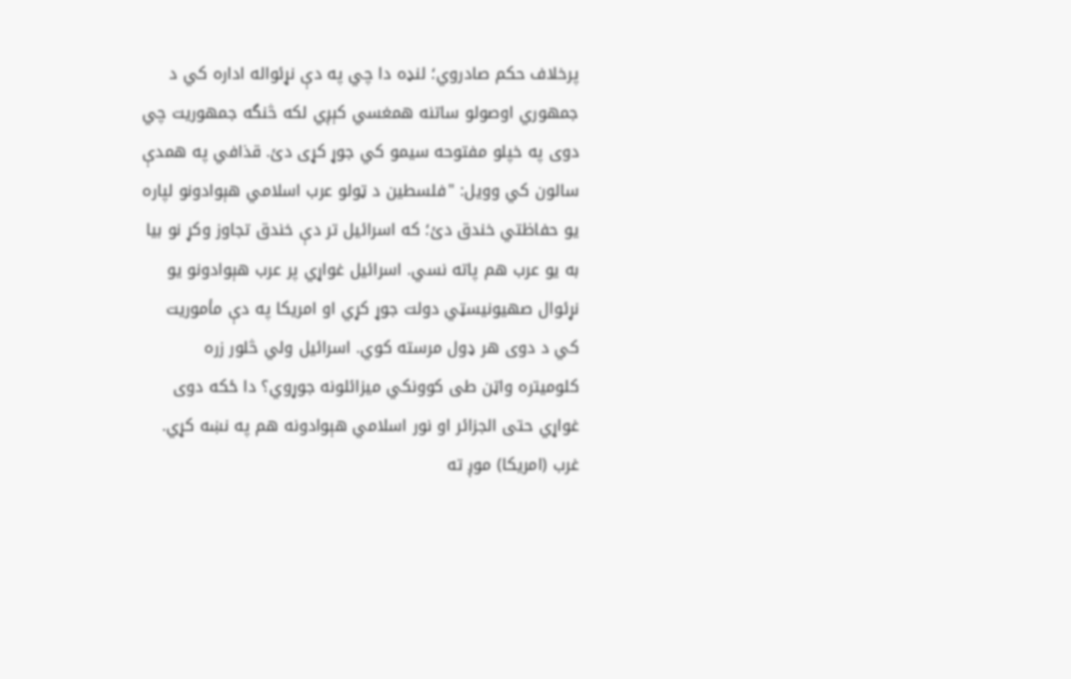پرخلاف حکم صادروي؛ لنډه دا چي په دې نړئواله اداره کي د جمهوري اوصولو ساتنه همغسي کېږي لکه څنگه جمهوریت چي دوی په خپلو مفتوحه سیمو کي جوړ کړی دئ. قذافي په همدې سالون کي وویل: "فلسطین د ټولو عرب اسلامي هېوادونو لپاره یو حفاظتي خندق دئ؛ که اسرائيل تر دې خندق تجاوز وکړ نو بیا به یو عرب هم پاته نسي. اسرائیل غواړي پر عرب هېوادونو یو نړئوال صهیونیسټي دولت جوړ کړي او امریکا په دې مأموریت کي د دوی هر ډول مرسته کوي. اسرائیل ولي څلور زره کلومیتره واټن طی کوونکي میزائلونه جوړوي؟ دا ځکه دوی غواړي حتی الجزائر او نور اسلامي هېوادونه هم په نښه کړي. غرب (امریکا) موږ ته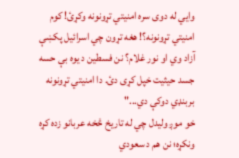وایي له دوی سره امنیتي تړونونه وکړئ! کوم امنیتي تړونونه؟! هغه تړون چي اسرائیل پکښې آزاد وي او نور غلام؟ نن فسطین د یوه بې حسه جسد حیثیت خپل کړی دئ. دا امنیتي تړونونه بربنډي دوکې دي..."
خو موږ ولیدل چي له تاریخ څخه عربانو زده کړه ونکړه؛ نن هم د سعودي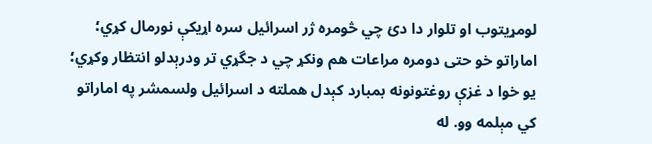لومړیتوب او تلوار دا دئ چي څومره ژر اسرائیل سره اړیکې نورمال کړي؛ اماراتو خو حتی دومره مراعات هم ونکړ چي د جگړي تر ودرېدلو انتظار وکړي؛ یو خوا د غزې روغتونونه بمبارد کېدل هملته د اسرائیل ولسمشر په اماراتو کي مېلمه وو. له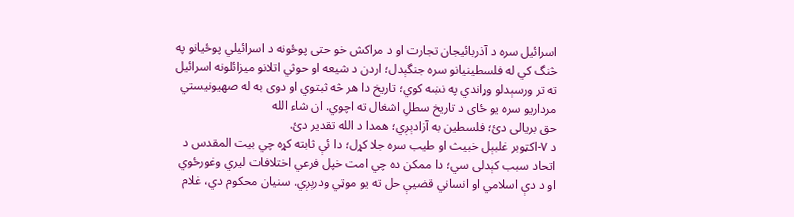اسرائیل سره د آذربائیجان تجارت او د مراکش خو حتی پوځونه د اسرائیلي پوځیانو په څنگ کي له فلسطینیانو سره جنگېدل؛ اردن د شیعه او حوثي اتلانو میزائلونه اسرائیل ته تر ورسېدلو وړاندي په نښه کوي؛ تاریخ دا هر څه ثبتوي او دوی به له صهیونیستي مرداریو سره یو ځای د تاریخ سطلِ اشغال ته اچوي. ان شاء الله
حق بریالی دئ؛ فلسطین به آزادېږي؛ همدا د الله تقدیر دئ.
د ۷-اکټوبر غلبېل خبیث او طیب سره جلا کړل؛ دا ئې ثابته کړه چي بیت المقدس د اتحاد سبب کېدلی سي؛ دا ممکن ده چي امت خپل فرعي اختلافات لیري وغورځوي او د دې اسلامي او انساني قضیې حل ته يو موټي ودرېږي. سنیان محکوم دي، غلام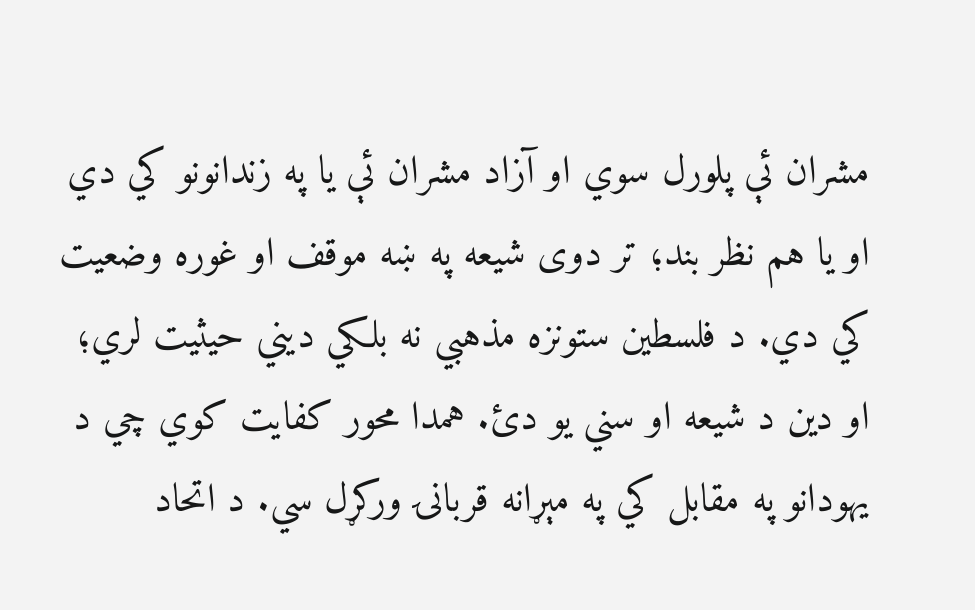مشران ئې پلورل سوي او آزاد مشران ئې یا په زندانونو کي دي او یا هم نظر بند؛ تر دوی شیعه په ښه موقف او غوره وضعیت کي دي. د فلسطین ستونزه مذهبي نه بلکي دیني حیثیت لري؛ او دین د شیعه او سني یو دئ. همدا محور کفایت کوي چي د یهودانو په مقابل کي په مېړانه قربانۍ ورکړل سي. د اتحاد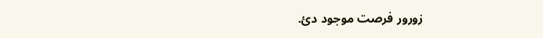زورور فرصت موجود دئ.